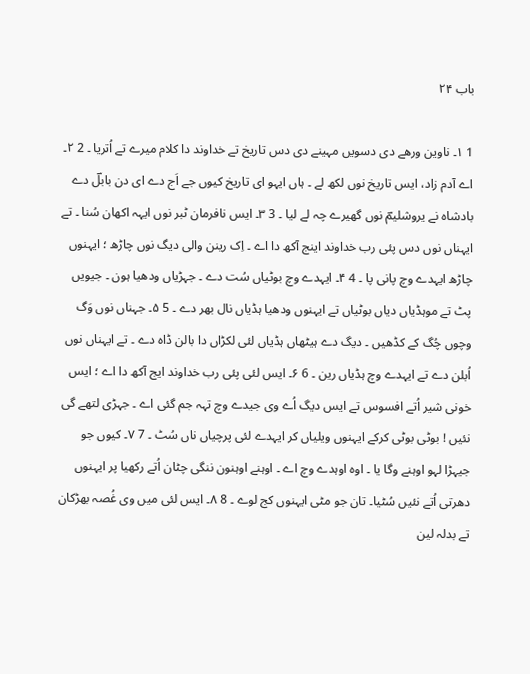باب ۲۴

1 ۱۔ ناوین ورھے دی دسویں مہینے دی دس تاریخ تے خداوند دا کلام میرے تے اُتریا ۔ 2 ۲۔ اے آدم زاد، ایس تاریخ نوں لکھ لے ۔ ہاں ایہو ای تاریخ کیوں جے اَج دے ای دن بابلؔ دے بادشاہ نے یروشلیمؔ نوں گھیرے چہ لے لیا ۔ 3 ۳۔ ایس نافرمان ٹبر نوں ایہہ اکھان سُنا ۔ تے ایہناں نوں دس پئی رب خداوند اینج آکھ دا اے ۔ اِک رینن والی دیگ نوں چاڑھ ؛ ایہنوں چاڑھ ایہدے وچ پانی پا ۔ 4 ۴۔ ایہدے وچ بوٹیاں سُت دے ۔ جہڑیاں ودھیا ہون ۔ جیویں پٹ تے موہڈیاں دیاں بوٹیاں تے ایہنوں ودھیا ہڈیاں نال بھر دے ۔ 5 ۵۔ جہناں نوں وَگ وچوں چُگ کے کڈھیں ۔ دیگ دے ہیٹھاں ہڈیاں لئی لکڑاں دا بالن ڈاہ دے ۔ تے ایہناں نوں اُبلن دے تے ایہدے وچ ہڈیاں رین ۔ 6 ۶۔ ایس لئی پئی رب خداوند ایج آکھ دا اے ؛ ایس خونی شیر اُتے افسوس تے ایس دیگ اُے وی جیدے وچ تہہ جم گئی اے ۔ جہڑی لتھے گی نئیں ! بوٹی بوٹی کرکے ایہنوں ویلیاں کر ایہدے لئی پرچیاں ناں سُٹ ۔ 7 ۷۔ کیوں جو جیہڑا لہو اوہنے وگا یا ۔ اوہ اوہدے وچ اے ۔ اوہنے اوہنون ننگی چٹان اُتے رکھیا پر ایہنوں دھرتی اُتے نئیں سُٹیا۔ تان جو مٹی ایہنوں کج لوے ۔ 8 ۸۔ ایس لئی میں وی غُصہ بھڑکان تے بدلہ لین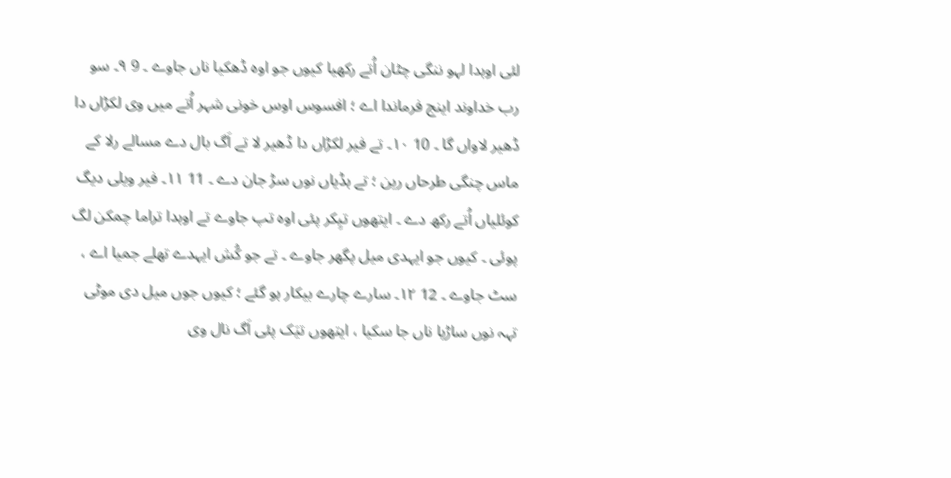لئی اوہدا لہو ننگی چٹان اُتے رکھیا کیوں جو اوہ ڈھکیا ناں جاوے ۔ 9 ۹۔ سو رب خداوند اینج فرماندا اے ؛ افسوس اوس خونی شہر اُتے میں وی لکڑاں دا ڈھیر لاواں گا ۔ 10 ۱۰۔ تے فیر لکڑاں دا ڈھیر لا تے اَگ بال دے مسالے رلا کے ماس چنگی طرحاں رین ؛ تے ہڈیاں نوں سڑ جان دے ۔ 11 ۱۱۔ فیر ویلی دیگ کوئلیاں اُتے رکھ دے ۔ ایتھوں تیِکر پئی اوہ تپ جاوے تے اوہدا تراما چمکن لگ پوئی ۔ کیوں جو ایہدی میل پگھر جاوے ۔ تے جو کُش ایہدے تھلے جمیا اے ، سٹ جاوے ۔ 12 ۱۲۔ سارے چارے بیکار ہو گئے ؛ کیوں جوں میل دی موٹی تہہ نوں ساڑیا ناں جا سکیا ، ایتھوں تیَک پئی اَگ نال وی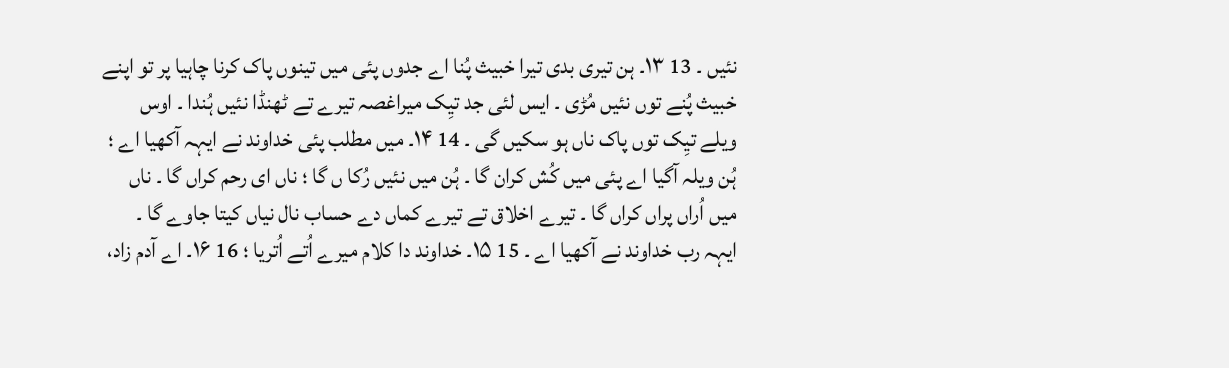نئیں ۔ 13 ۱۳۔ ہن تیری بدی تیرا خبیث پُنا اے جدوں پئی میں تینوں پاک کرنا چاہیا پر تو اپنے خبیث پُنے توں نئیں مُڑی ۔ ایس لئی جد تیِک میراغصہ تیرے تے ٹھنڈا نئیں ہُندا ۔ اوس ویلے تیِک توں پاک ناں ہو سکیں گی ۔ 14 ۱۴۔ میں مطلب پئی خداوند نے ایہہ آکھیا اے ؛ ہُن ویلہ آگیا اے پئی میں کُش کران گا ۔ ہُن میں نئیں رُکا ں گا ؛ ناں ای رحم کراں گا ۔ ناں میں اُراں پراں کراں گا ۔ تیرے اخلاق تے تیرے کماں دے حساب نال نیاں کیتا جاوے گا ۔ ایہہ رب خداوند نے آکھیا اے ۔ 15 ۱۵۔ خداوند دا کلام میرے اُتے اُتریا ؛ 16 ۱۶۔ اے آدم زاد،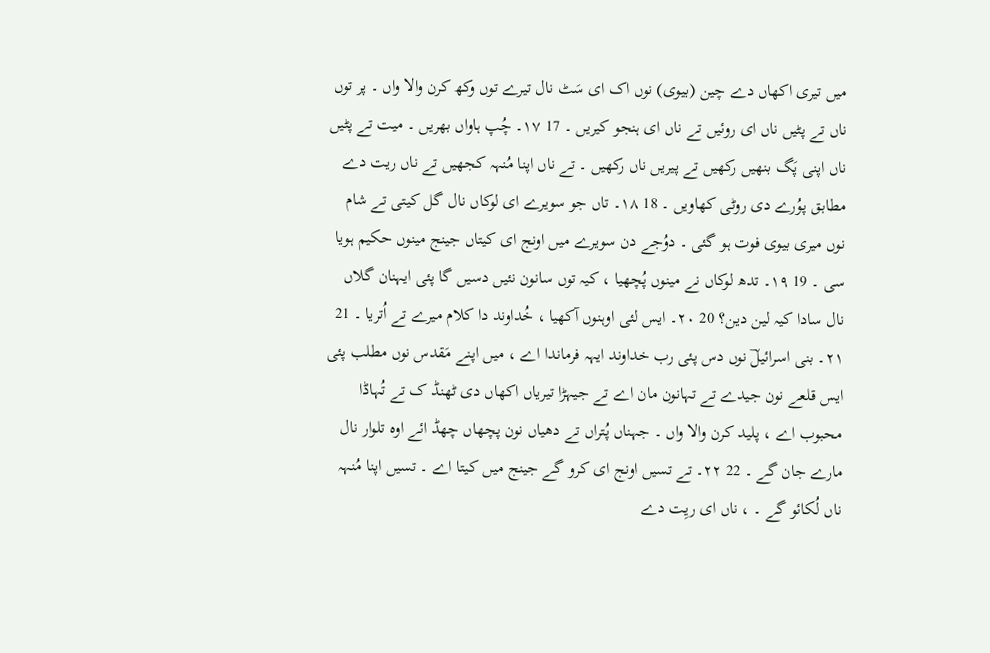میں تیری اکھاں دے چین (بیوی) نوں اک ای سَٹ نال تیرے توں وکھ کرن والا واں ۔ پر توں ناں تے پٹیں ناں ای روئیں تے ناں ای ہنجو کیریں ۔ 17 ۱۷۔ چُپ ہاواں بھریں ۔ میت تے پٹیں ناں اپنی پَگ بنھیں رکھیں تے پیریں ناں رکھیں ۔ تے ناں اپنا مُنہہ کجھیں تے ناں ریت دے مطابق پوُرے دی روٹی کھاویں ۔ 18 ۱۸۔ تاں جو سویرے ای لوکاں نال گل کیتی تے شام نوں میری بیوی فوت ہو گئی ۔ دوُجے دن سویرے میں اونج ای کیتاں جینج مینوں حکیم ہویا سی ۔ 19 ۱۹۔ تدھ لوکاں نے مینوں پُچھیا ، کیہ توں سانون نئیں دسیں گا پئی ایہنان گلاں نال سادا کیہ لین دین؟ 20 ۲۰۔ ایس لئی اوہنوں آکھیا ، خُداوند دا کلام میرے تے اُتریا ۔ 21 ۲۱۔ بنی اسرائیلؔ نوں دس پئی رب خداوند ایہہ فرماندا اے ، میں اپنے مَقدس نوں مطلب پئی ایس قلعے نون جیدے تے تہانون مان اے تے جیہڑا تیریاں اکھاں دی ٹھنڈ ک تے تُہاڈا محبوب اے ، پلید کرن والا واں ۔ جہناں پُتراں تے دھیاں نون پچھاں چھڈ ائے اوہ تلوار نال مارے جان گے ۔ 22 ۲۲۔ تے تسیں اونج ای کرو گے جینج میں کیتا اے ۔ تسیں اپنا مُنہہ ناں لُکائو گے ۔ ، ناں ای ریِت دے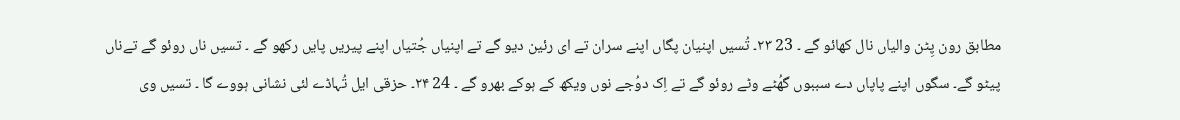مطابق رون پِٹن والیاں نال کھائو گے ۔ 23 ۲۳۔ تُسیں اپنیان پگاں اپنے سران تے ای رئین دیو گے تے اپنیاں جُتیاں اپنے پیریں پایں رکھو گے ۔ تسیں ناں روئو گے تےناں پیٹو گے۔ سگوں اپنے پاپاں دے سببوں گھُٹے وٹے روئو گے تے اِک دوُجے نوں ویکھ کے ہوکے بھرو گے ۔ 24 ۲۴۔ حزقی ایل تُہاڈے لئی نشانی ہووے گا ۔ تسیں وی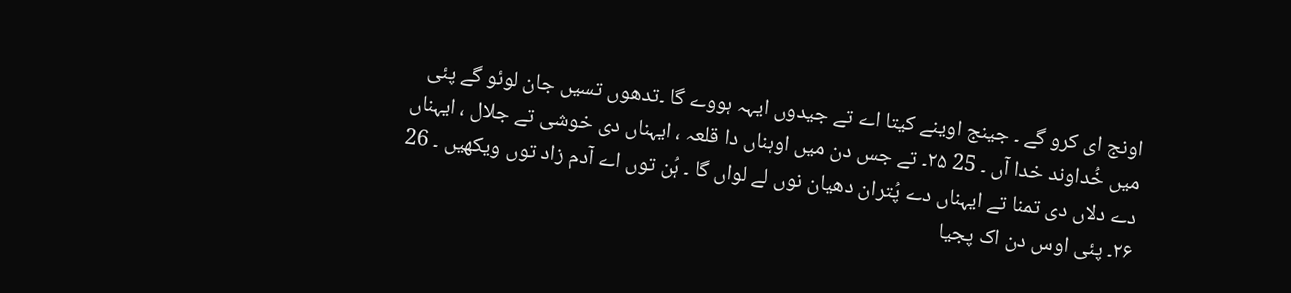اونج ای کرو گے ۔ جینج اوینے کیتا اے تے جیدوں ایہہ ہووے گا ۔تدھوں تسیں جان لوئو گے پئی میں خُداوند خدا آں ۔ 25 ۲۵۔ تے جس دن میں اوہناں دا قلعہ ، ایہناں دی خوشی تے جلال ، ایہناں دے دلاں دی تمنا تے ایہناں دے پُتران دھیان نوں لے لواں گا ۔ ہُن توں اے آدم زاد توں ویکھیں ۔ 26 ۲۶۔ پئی اوس دن اک پجیا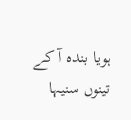ہویا بندہ آ کے تینوں سنیہا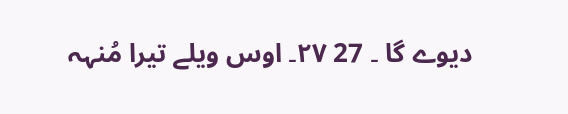دیوے گا ۔ 27 ۲۷۔ اوس ویلے تیرا مُنہہ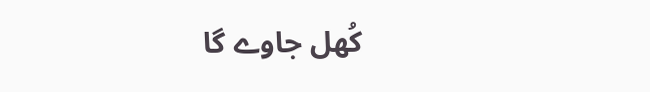کُھل جاوے گا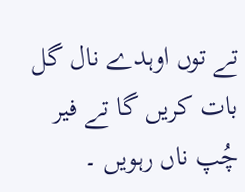تے توں اوہدے نال گل بات کریں گا تے فیر چُپ ناں رہویں ۔